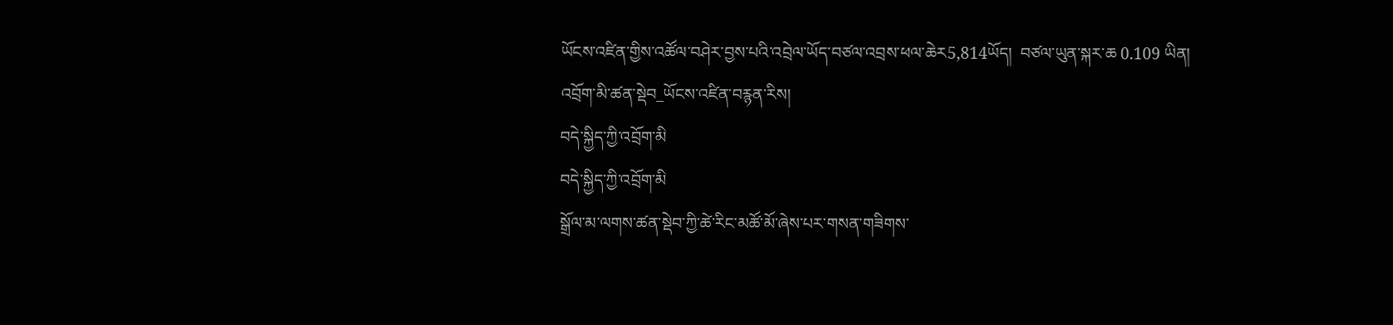ཡོངས་འཛིན་གྱིས་འཚོལ་བཤེར་བྱས་པའི་འབྲེལ་ཡོད་བཙལ་འབྲས་ཕལ་ཆེར5,814ཡོད།  བཙལ་ཡུན་སྐར་ཆ 0.109 ཡིན།
འབྲོག་མི་ཚན་སྡེབ_ཡོངས་འཛིན་བརྙན་རིས།
བདེ་སྐྱིད་ཀྱི་འབྲོག་མི
བདེ་སྐྱིད་ཀྱི་འབྲོག་མི
སྒྲོལ་མ་ལགས་ཚན་སྡེབ་ཀྱི་ཚེ་རིང་མཚོ་མོ་ཞེས་པར་གསན་གཟིགས་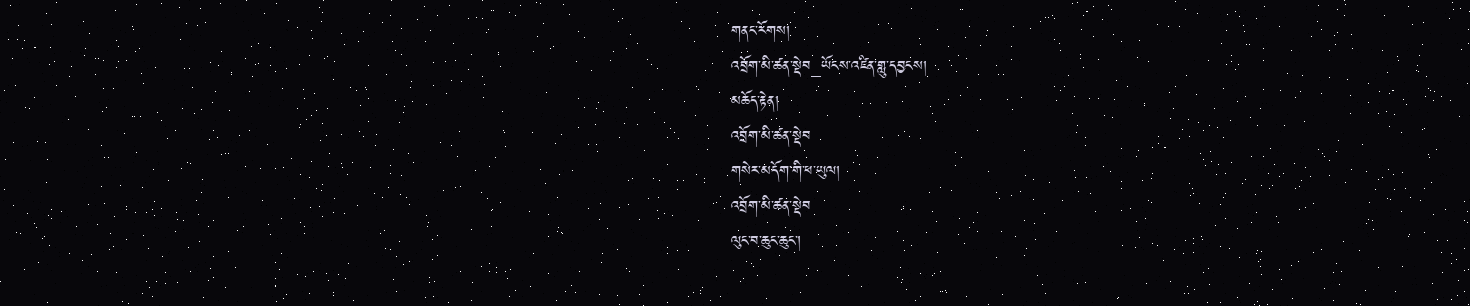གནང་རོགས།
འབྲོག་མི་ཚན་སྡེབ_ཡོངས་འཛིན་གླུ་དབྱངས།
མཆོད་རྟེན།
འབྲོག་མི་ཚན་སྡེབ
གསེར་མདོག་གི་ཕ་ཡུལ།
འབྲོག་མི་ཚན་སྡེབ
ལུང་བ་ཆུང་ཆུང་།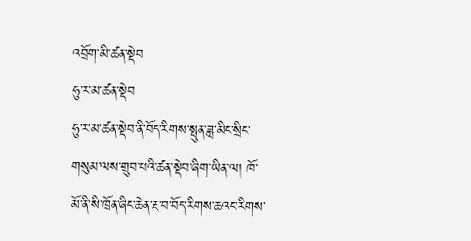འབྲོག་མི་ཚན་སྡེབ
ཧུ་ར་མ་ཚན་སྡེབ
ཧུ་ར་མ་ཚན་སྡེབ་ནི་བོད་རིགས་སྤུན་ཟླ་མིང་སྲིང་གསུམ་ལས་གྲུབ་པའི་ཚན་སྡེབ་ཞིག་ཡིན་ལ། ཁོ་མོ་ནི་སི་ཁྲོན་ཞིང་ཆེན་རྔ་བ་བོད་རིགས་ཆའང་རིགས་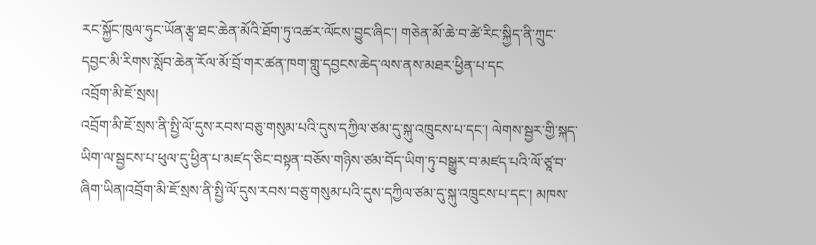རང་སྐྱོང་ཁུལ་ཧུང་ཡོན་རྩྭ་ཐང་ཆེན་མོའི་ཐོག་ཏུ་འཚར་ལོངས་བྱུང་ཞིང་། གཅེན་མོ་ཆེ་བ་ཚེ་རིང་སྐྱིད་ནི་ཀྲུང་དབྱང་མི་རིགས་སློབ་ཆེན་རོལ་མོ་བྲོ་གར་ཚན་ཁག་གླུ་དབྱངས་ཆེད་ལས་ནས་མཐར་ཕྱིན་པ་དང
འབྲོག་མི་ཇོ་སྲས།
འབྲོག་མི་ཇོ་སྲས་ནི་སྤྱི་ལོ་དུས་རབས་བཅུ་གསུམ་པའི་དུས་དཀྱིལ་ཙམ་དུ་སྐུ་འཁྲུངས་པ་དང་། ལེགས་སྦྱར་གྱི་སྐད་ཡིག་ལ་སྦྱངས་པ་ཕུལ་དུ་ཕྱིན་པ་མཛད་ཅིང་བསྟན་བཅོས་གཉིས་ཙམ་བོད་ཡིག་ཏུ་བསྒྱུར་བ་མཛད་པའི་ལོ་ཙཱ་བ་ཞིག་ཡིན།འབྲོག་མི་ཇོ་སྲས་ནི་སྤྱི་ལོ་དུས་རབས་བཅུ་གསུམ་པའི་དུས་དཀྱིལ་ཙམ་དུ་སྐུ་འཁྲུངས་པ་དང་། མཁས་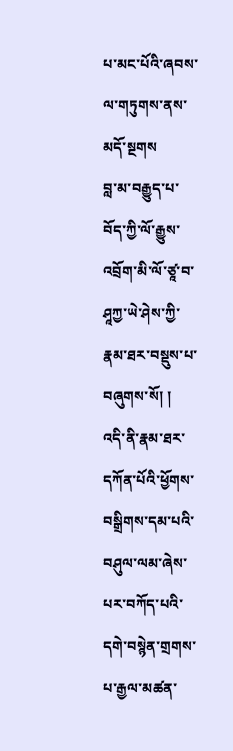པ་མང་པོའི་ཞབས་ལ་གཏུགས་ནས་མདོ་སྔགས
བླ་མ་བརྒྱུད་པ་བོད་ཀྱི་ལོ་རྒྱུས་འབྲོག་མི་ལོ་ཙཱ་བ་ཤཱཀྱ་ཡེ་ཤེས་ཀྱི་རྣམ་ཐར་བསྡུས་པ་བཞུགས་སོ། །
འདི་ནི་རྣམ་ཐར་དཀོན་པོའི་ཕྱོགས་བསྒྲིགས་དམ་པའི་བཤུལ་ལམ་ཞེས་པར་བཀོད་པའི་ དགེ་བསྙེན་གྲགས་པ་རྒྱལ་མཚན་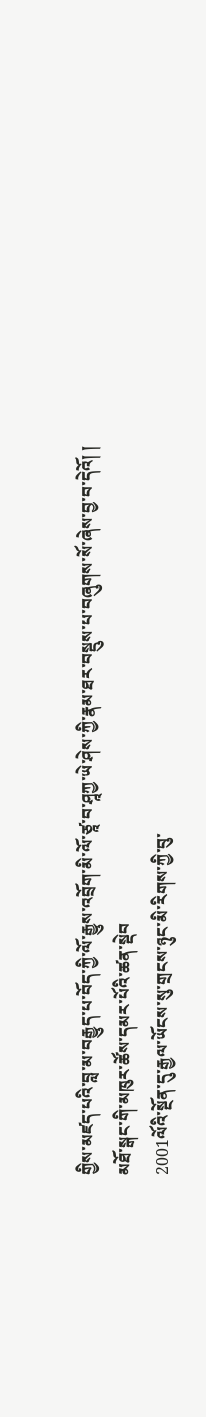གྱིས་མཛད་པའི་བླ་མ་བརྒྱུད་པ་བོད་ཀྱི་ལོ་རྒྱུས་འབྲོག་མི་ལོ་ཙཱ་བ་ཤཱཀྱ་ཡེ་ཤེས་ཀྱི་རྣམ་ཐར་བསྡུས་པ་བཞུགས་སོ་ཞེས་བྱ་བ་དེའོ། །
མཐོ་སྒང་གི་མཁུར་ཚོས་དམར་པོའི་ཚན་སྡེབ
2001ལོའི་སྔོན་དུ་རྒྱལ་ཡོངས་སུ་གྲངས་ཉུང་མི་རིགས་ཀྱི་བུ་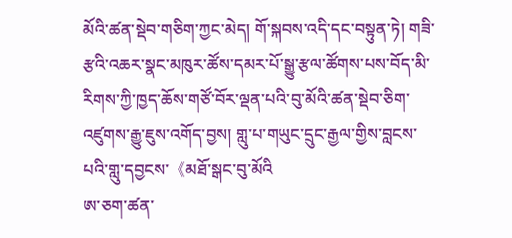མོའི་ཚན་སྡེབ་གཅིག་ཀྱང་མེད། གོ་སྐབས་འདི་དང་བསྟུན་ཏེ། གཟི་རྩའི་འཆར་སྣང་མཁུར་ཚོས་དམར་པོ་སྒྱུ་རྩལ་ཚོགས་པས་བོད་མི་རིགས་ཀྱི་ཁྱད་ཆོས་གཙོ་བོར་ལྡན་པའི་བུ་མོའི་ཚན་སྡེབ་ཅིག་འཛུགས་རྒྱུ་ཇུས་འགོད་བྱས། གླུ་པ་གཡུང་དྲུང་རྒྱལ་གྱིས་བླངས་པའི་གླུ་དབྱངས་《མཐོ་སྒང་བུ་མོའི
ཨ་ཅག་ཚན་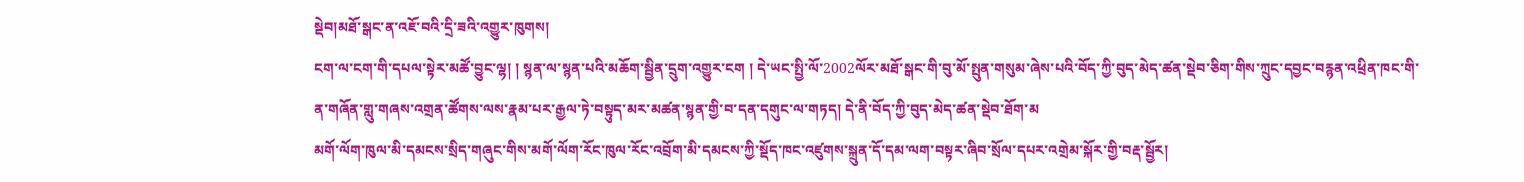སྡེབ།མཐོ་སྒང་ན་འཇོ་བའི་དྲི་ཟའི་འགྱུར་ཁུགས།
ངག་ལ་ངག་གི་དཔལ་སྟེར་མཚོ་བྱུང་ལྷ། ། སྙན་ལ་སྙན་པའི་མཆོག་སྦྱིན་དྲུག་འགྱུར་ངག ། དེ་ཡང་སྤྱི་ལོ་2002ལོར་མཐོ་སྒང་གི་བུ་མོ་སྤུན་གསུམ་ཞེས་པའི་བོད་ཀྱི་བུད་མེད་ཚན་སྡེབ་ཅིག་གིས་ཀྲུང་དབྱང་བརྙན་འཕྲིན་ཁང་གི་ན་གཞོན་གླུ་གཞས་འགྲན་ཚོགས་ལས་རྣམ་པར་རྒྱལ་ཏེ་བསྟུད་མར་མཚན་སྙན་གྱི་བ་དན་དགུང་ལ་གཏད། དེ་ནི་བོད་ཀྱི་བུད་མེད་ཚན་སྡེབ་ཐོག་མ
མགོ་ལོག་ཁུལ་མི་དམངས་སྲིད་གཞུང་གིས་མགོ་ལོག་རོང་ཁུལ་རོང་འབྲོག་མི་དམངས་ཀྱི་སྡོད་ཁང་འཛུགས་སྐྲུན་དོ་དམ་ལག་བསྟར་ཞིབ་སྲོལ་དཔར་འགྲེམ་སྐོར་གྱི་བརྡ་སྦྱོར།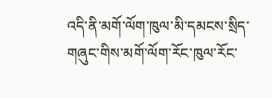འདི་ནི་མགོ་ལོག་ཁུལ་མི་དམངས་སྲིད་གཞུང་གིས་མགོ་ལོག་རོང་ཁུལ་རོང་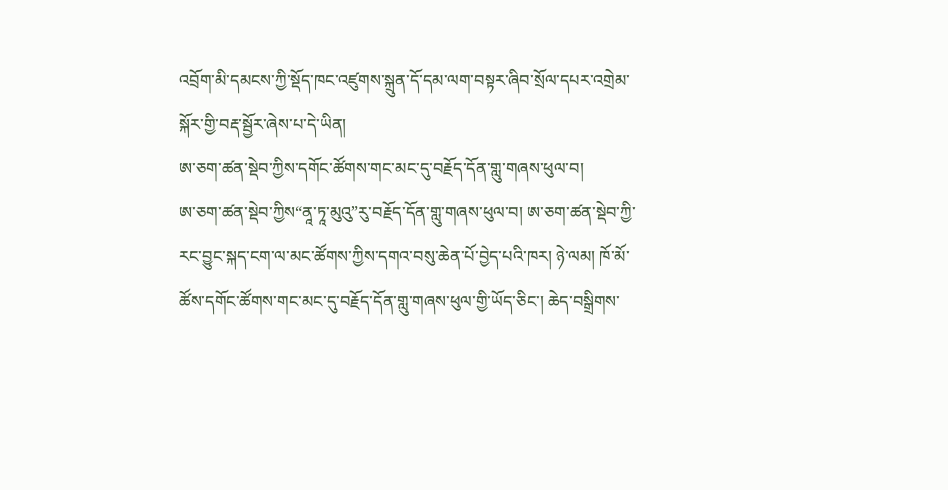འབྲོག་མི་དམངས་ཀྱི་སྡོད་ཁང་འཛུགས་སྐྲུན་དོ་དམ་ལག་བསྟར་ཞིབ་སྲོལ་དཔར་འགྲེམ་སྐོར་གྱི་བརྡ་སྦྱོར་ཞེས་པ་དེ་ཡིན།
ཨ་ཅག་ཚན་སྡེབ་ཀྱིས་དགོང་ཚོགས་གང་མང་དུ་བརྗོད་དོན་གླུ་གཞས་ཕུལ་བ།
ཨ་ཅག་ཚན་སྡེབ་ཀྱིས“ནཱ་ཏཱ་མུའུ”རུ་བརྗོད་དོན་གླུ་གཞས་ཕུལ་བ། ཨ་ཅག་ཚན་སྡེབ་ཀྱི་རང་བྱུང་སྐད་ངག་ལ་མང་ཚོགས་ཀྱིས་དགའ་བསུ་ཆེན་པོ་བྱེད་པའི་ཁར། ཉེ་ལམ། ཁོ་མོ་ཚོས་དགོང་ཚོགས་གང་མང་དུ་བརྗོད་དོན་གླུ་གཞས་ཕུལ་གྱི་ཡོད་ཅིང་། ཆེད་བསྒྲིགས་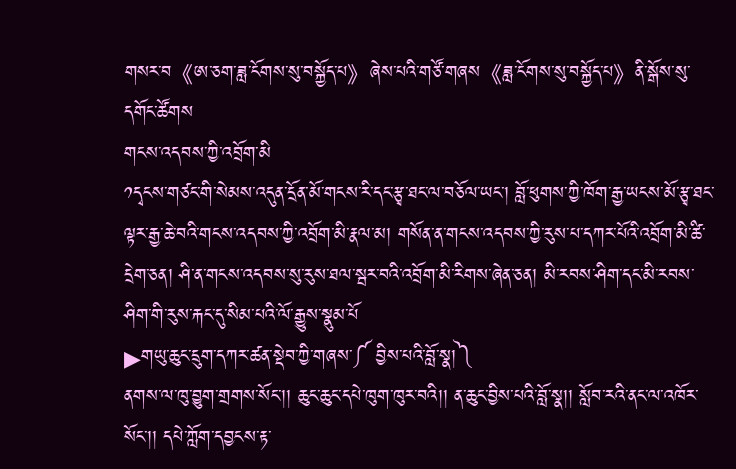གསར་བ《ཨ་ཅག་ཟླ་ངོགས་སུ་བསྐྱོད་པ》ཞེས་པའི་གཙོ་གཞས《ཟླ་ངོགས་སུ་བསྐྱོད་པ》ནི་སྒོས་སུ་དགོང་ཚོགས
གངས་འདབས་ཀྱི་འབྲོག་མི
༡དྭངས་གཙང་གི་སེམས་འདུན་དྲོན་མོ་གངས་རི་དང་རྩྭ་ཐང་ལ་བཅོལ་ཡང་། བློ་ཕུགས་ཀྱི་ཁོག་རྒྱ་ཡངས་མོ་རྩྭ་ཐང་ལྟར་རྒྱ་ཆེ་བའི་གངས་འདབས་ཀྱི་འབྲོག་མི་རྣལ་མ། གསོན་ན་གངས་འདབས་ཀྱི་རུས་པ་དཀར་པོའི་འབྲོག་མི་ཚི་དྲེག་ཅན། ཤི་ན་གངས་འདབས་སུ་རུས་ཐལ་སྦར་བའི་འབྲོག་མི་རིགས་ཞེན་ཅན། མི་རབས་ཤིག་དང་མི་རབས་ཤིག་གི་རུས་རྐང་དུ་སིམ་པའི་ལོ་རྒྱུས་སྣུམ་པོ
▶གཡུ་ཆུང་དྲུག་དཀར་ཚན་སྡེབ་ཀྱི་གཞས་༼ བྱིས་པའི་བློ་སྣ།༽
ནགས་ལ་ཁུ་བྱུག་གྲགས་སོང་།། ཆུང་ཆུང་དཔེ་ཁུག་ཁུར་བའི།། ན་ཆུང་བྱིས་པའི་བློ་སྣ།། སློབ་རའི་ནང་ལ་འཁོར་སོང་།། དཔེ་ཀློག་དབྱངས་རྟ་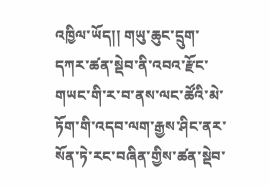འཁྱིལ་ཡོད།། གཡུ་ཆུང་དྲུག་དཀར་ཚན་སྡེབ་ནི་འབའ་རྫོང་གཡང་གི་ར་བ་ནས་ལང་ཚོའི་མེ་ཏོག་གི་འདབ་ལག་རྒྱས་ཤིང་ནར་སོན་ཏེ་རང་བཞིན་གྱིས་ཚན་སྡེབ་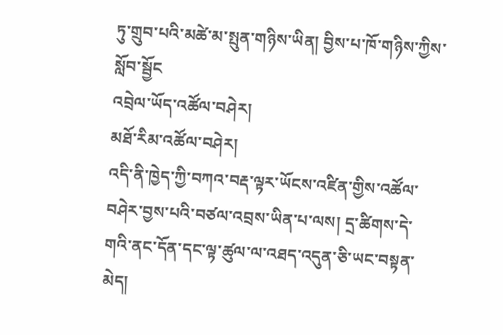ཏུ་གྲུབ་པའི་མཚེ་མ་སྤུན་གཉིས་ཡིན། བྱིས་པ་ཁོ་གཉིས་ཀྱིས་སློབ་སྦྱོང
འབྲེལ་ཡོད་འཚོལ་བཤེར།
མཐོ་རིམ་འཚོལ་བཤེར།
འདི་ནི་ཁྱེད་ཀྱི་བཀའ་བརྡ་ལྟར་ཡོངས་འཛིན་གྱིས་འཚོལ་བཤེར་བྱས་པའི་བཙལ་འབྲས་ཡིན་པ་ལས། དྲ་ཚིགས་དེ་གའི་ནང་དོན་དང་ལྟ་ཚུལ་ལ་འཐད་འདུན་ཅི་ཡང་བསྟན་མེད།